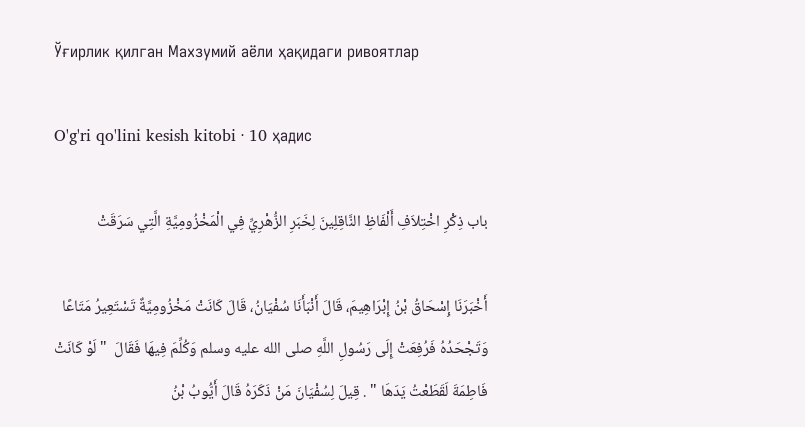Ўғирлик қилган Махзумий аёли ҳақидаги ривоятлар

O'g'ri qo'lini kesish kitobi · 10 ҳадис

باب ذِكْرِ اخْتِلاَفِ أَلْفَاظِ النَّاقِلِينَ لِخَبَرِ الزُّهْرِيِّ فِي الْمَخْزُومِيَّةِ الَّتِي سَرَقَتْ

أَخْبَرَنَا إِسْحَاقُ بْنُ إِبْرَاهِيمَ، قَالَ أَنْبَأَنَا سُفْيَانُ، قَالَ كَانَتْ مَخْزُومِيَّةٌ تَسْتَعِيرُ مَتَاعًا وَتَجْحَدُهُ فَرُفِعَتْ إِلَى رَسُولِ اللَّهِ صلى الله عليه وسلم وَكُلِّمَ فِيهَا فَقَالَ  " لَوْ كَانَتْ فَاطِمَةَ لَقَطَعْتُ يَدَهَا " . قِيلَ لِسُفْيَانَ مَنْ ذَكَرَهُ قَالَ أَيُّوبُ بْنُ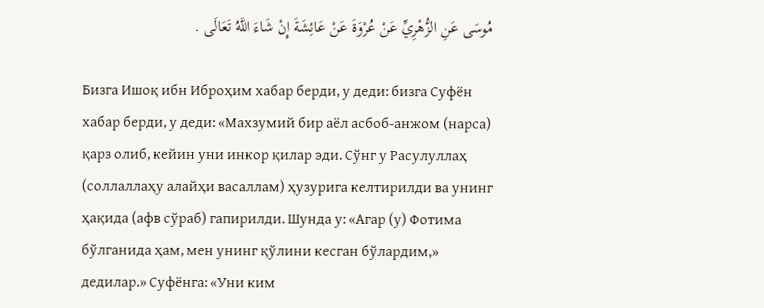مُوسَى عَنِ الزُّهْرِيِّ عَنْ عُرْوَةَ عَنْ عَائِشَةَ إِنْ شَاءَ اللَّهُ تَعَالَى .

Бизга Ишоқ ибн Иброҳим хабар берди, у деди: бизга Суфён хабар берди, у деди: «Махзумий бир аёл асбоб-анжом (нарса) қарз олиб, кейин уни инкор қилар эди. Сўнг у Расулуллаҳ (соллаллаҳу алайҳи васаллам) ҳузурига келтирилди ва унинг ҳақида (афв сўраб) гапирилди. Шунда у: «Агар (у) Фотима бўлганида ҳам, мен унинг қўлини кесган бўлардим,» дедилар.» Суфёнга: «Уни ким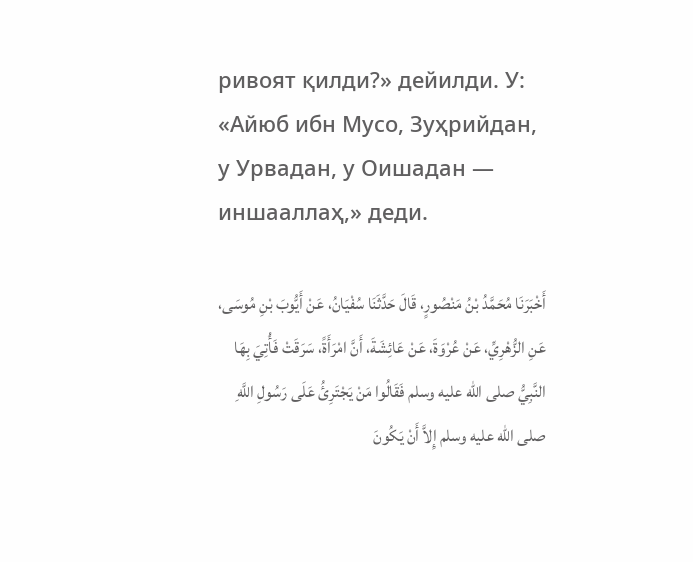ривоят қилди?» дейилди. У: «Айюб ибн Мусо, Зуҳрийдан, у Урвадан, у Оишадан — иншааллаҳ,» деди.

أَخْبَرَنَا مُحَمَّدُ بْنُ مَنْصُورٍ، قَالَ حَدَّثَنَا سُفْيَانُ، عَنْ أَيُّوبَ بْنِ مُوسَى، عَنِ الزُّهْرِيِّ، عَنْ عُرْوَةَ، عَنْ عَائِشَةَ، أَنَّ امْرَأَةً، سَرَقَتْ فَأُتِيَ بِهَا النَّبِيُّ صلى الله عليه وسلم فَقَالُوا مَنْ يَجْتَرِئُ عَلَى رَسُولِ اللَّهِ صلى الله عليه وسلم إِلاَّ أَنْ يَكُونَ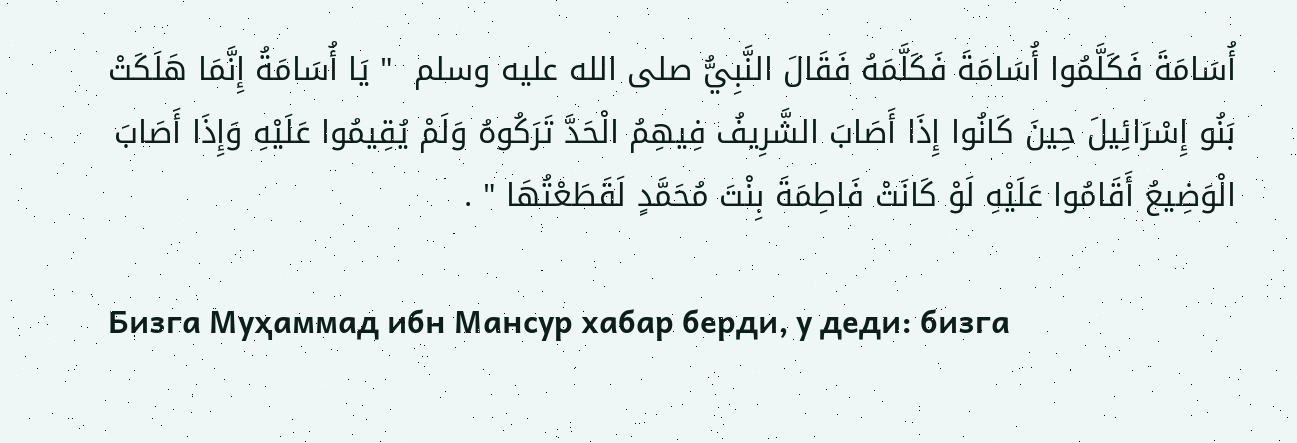أُسَامَةَ فَكَلَّمُوا أُسَامَةَ فَكَلَّمَهُ فَقَالَ النَّبِيُّ صلى الله عليه وسلم  " يَا أُسَامَةُ إِنَّمَا هَلَكَتْ بَنُو إِسْرَائِيلَ حِينَ كَانُوا إِذَا أَصَابَ الشَّرِيفُ فِيهِمُ الْحَدَّ تَرَكُوهُ وَلَمْ يُقِيمُوا عَلَيْهِ وَإِذَا أَصَابَ الْوَضِيعُ أَقَامُوا عَلَيْهِ لَوْ كَانَتْ فَاطِمَةَ بِنْتَ مُحَمَّدٍ لَقَطَعْتُهَا " .

Бизга Муҳаммад ибн Мансур хабар берди, у деди: бизга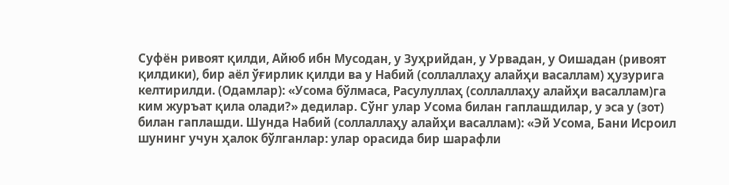Суфён ривоят қилди, Айюб ибн Мусодан, у Зуҳрийдан, у Урвадан, у Оишадан (ривоят қилдики), бир аёл ўғирлик қилди ва у Набий (соллаллаҳу алайҳи васаллам) ҳузурига келтирилди. (Одамлар): «Усома бўлмаса, Расулуллаҳ (соллаллаҳу алайҳи васаллам)га ким журъат қила олади?» дедилар. Сўнг улар Усома билан гаплашдилар, у эса у (зот) билан гаплашди. Шунда Набий (соллаллаҳу алайҳи васаллам): «Эй Усома, Бани Исроил шунинг учун ҳалок бўлганлар: улар орасида бир шарафли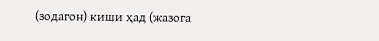(зодагон) киши ҳад (жазога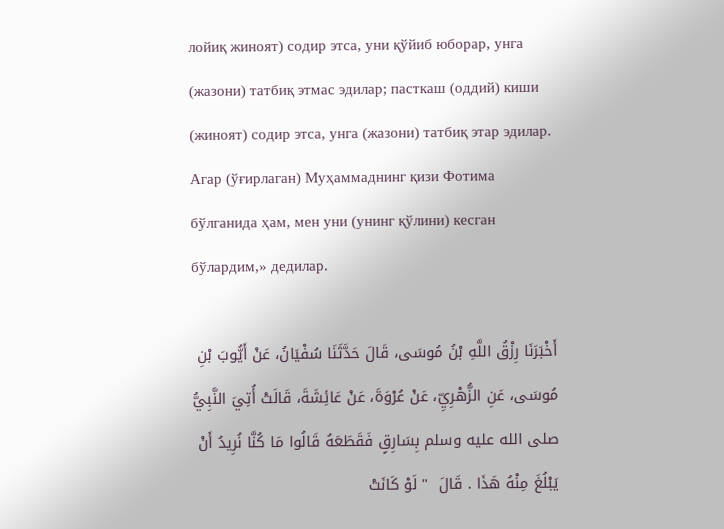лойиқ жиноят) содир этса, уни қўйиб юборар, унга (жазони) татбиқ этмас эдилар; пасткаш (оддий) киши (жиноят) содир этса, унга (жазони) татбиқ этар эдилар. Агар (ўғирлаган) Муҳаммаднинг қизи Фотима бўлганида ҳам, мен уни (унинг қўлини) кесган бўлардим,» дедилар.

أَخْبَرَنَا رِزْقُ اللَّهِ بْنُ مُوسَى، قَالَ حَدَّثَنَا سُفْيَانُ، عَنْ أَيُّوبَ بْنِ مُوسَى، عَنِ الزُّهْرِيِّ، عَنْ عُرْوَةَ، عَنْ عَائِشَةَ، قَالَتْ أُتِيَ النَّبِيُّ صلى الله عليه وسلم بِسَارِقٍ فَقَطَعَهُ قَالُوا مَا كُنَّا نُرِيدُ أَنْ يَبْلُغَ مِنْهُ هَذَا . قَالَ  " لَوْ كَانَتْ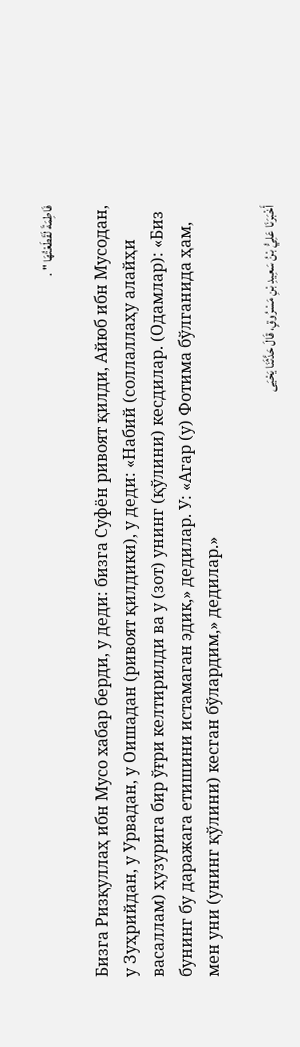فَاطِمَةَ لَقَطَعْتُهَا " .

Бизга Ризқуллаҳ ибн Мусо хабар берди, у деди: бизга Суфён ривоят қилди, Айюб ибн Мусодан, у Зуҳрийдан, у Урвадан, у Оишадан (ривоят қилдики), у деди: «Набий (соллаллаҳу алайҳи васаллам) ҳузурига бир ўғри келтирилди ва у (зот) унинг (қўлини) кесдилар. (Одамлар): «Биз бунинг бу даражага етишини истамаган эдик,» дедилар. У: «Агар (у) Фотима бўлганида ҳам, мен уни (унинг қўлини) кесган бўлардим,» дедилар.»

أَخْبَرَنَا عَلِيُّ بْنُ سَعِيدِ بْنِ مَسْرُوقٍ، قَالَ حَدَّثَنَا يَحْيَى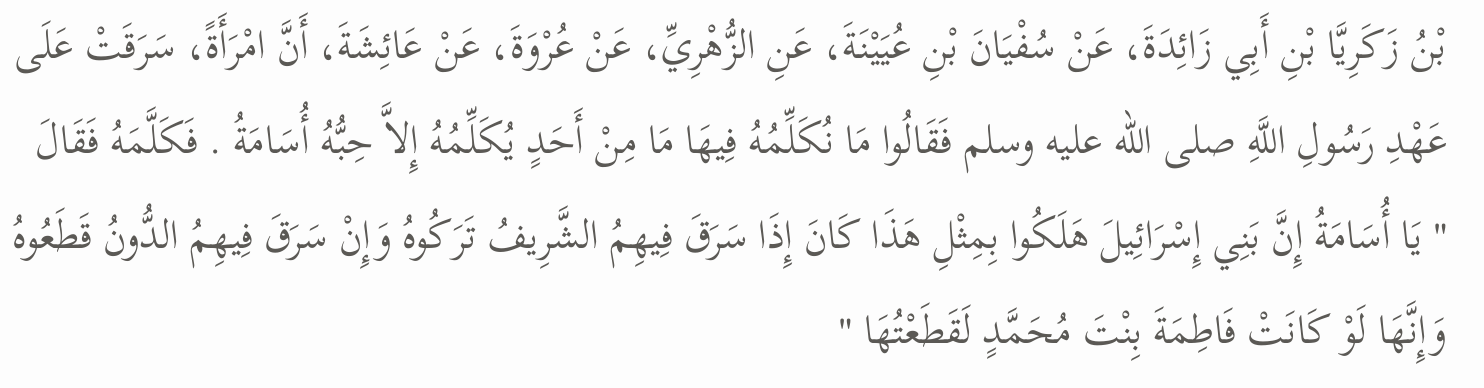بْنُ زَكَرِيَّا بْنِ أَبِي زَائِدَةَ، عَنْ سُفْيَانَ بْنِ عُيَيْنَةَ، عَنِ الزُّهْرِيِّ، عَنْ عُرْوَةَ، عَنْ عَائِشَةَ، أَنَّ امْرَأَةً، سَرَقَتْ عَلَى عَهْدِ رَسُولِ اللَّهِ صلى الله عليه وسلم فَقَالُوا مَا نُكَلِّمُهُ فِيهَا مَا مِنْ أَحَدٍ يُكَلِّمُهُ إِلاَّ حِبُّهُ أُسَامَةُ . فَكَلَّمَهُ فَقَالَ  " يَا أُسَامَةُ إِنَّ بَنِي إِسْرَائِيلَ هَلَكُوا بِمِثْلِ هَذَا كَانَ إِذَا سَرَقَ فِيهِمُ الشَّرِيفُ تَرَكُوهُ وَإِنْ سَرَقَ فِيهِمُ الدُّونُ قَطَعُوهُ وَإِنَّهَا لَوْ كَانَتْ فَاطِمَةَ بِنْتَ مُحَمَّدٍ لَقَطَعْتُهَا "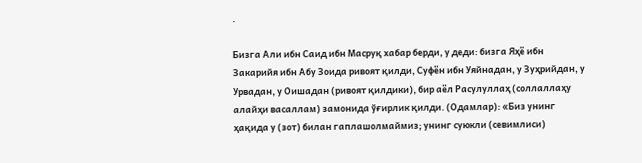.

Бизга Али ибн Саид ибн Масруқ хабар берди, у деди: бизга Яҳё ибн Закарийя ибн Абу Зоида ривоят қилди, Суфён ибн Уяйнадан, у Зуҳрийдан, у Урвадан, у Оишадан (ривоят қилдики), бир аёл Расулуллаҳ (соллаллаҳу алайҳи васаллам) замонида ўғирлик қилди. (Одамлар): «Биз унинг ҳақида у (зот) билан гаплашолмаймиз; унинг суюкли (севимлиси)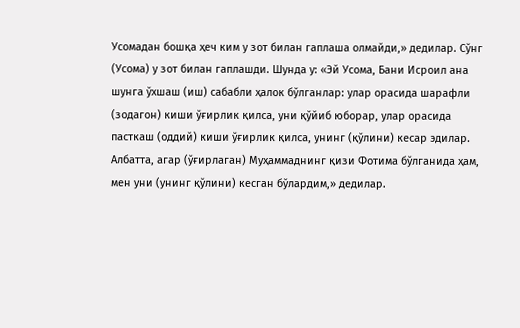Усомадан бошқа ҳеч ким у зот билан гаплаша олмайди,» дедилар. Сўнг (Усома) у зот билан гаплашди. Шунда у: «Эй Усома, Бани Исроил ана шунга ўхшаш (иш) сабабли ҳалок бўлганлар: улар орасида шарафли (зодагон) киши ўғирлик қилса, уни қўйиб юборар, улар орасида пасткаш (оддий) киши ўғирлик қилса, унинг (қўлини) кесар эдилар. Албатта, агар (ўғирлаган) Муҳаммаднинг қизи Фотима бўлганида ҳам, мен уни (унинг қўлини) кесган бўлардим,» дедилар.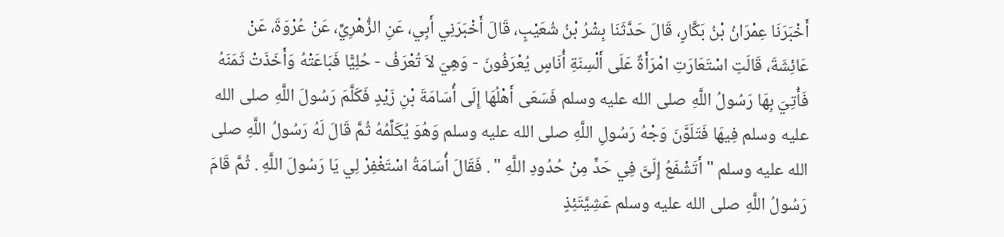أَخْبَرَنَا عِمْرَانُ بْنُ بَكَّارٍ، قَالَ حَدَّثَنَا بِشْرُ بْنُ شُعَيْبٍ، قَالَ أَخْبَرَنِي أَبِي، عَنِ الزُّهْرِيِّ، عَنْ عُرْوَةَ، عَنْ عَائِشَةَ، قَالَتِ اسْتَعَارَتِ امْرَأَةٌ عَلَى أَلْسِنَةِ أُنَاسٍ يُعْرَفُونَ - وَهِيَ لاَ تُعْرَفُ - حُلِيًّا فَبَاعَتْهُ وَأَخَذَتْ ثَمَنَهُ فَأُتِيَ بِهَا رَسُولُ اللَّهِ صلى الله عليه وسلم فَسَعَى أَهْلُهَا إِلَى أُسَامَةَ بْنِ زَيْدٍ فَكَلَّمَ رَسُولَ اللَّهِ صلى الله عليه وسلم فِيهَا فَتَلَوَّنَ وَجْهُ رَسُولِ اللَّهِ صلى الله عليه وسلم وَهُوَ يُكَلِّمُهُ ثُمَّ قَالَ لَهُ رَسُولُ اللَّهِ صلى الله عليه وسلم " أَتَشْفَعُ إِلَىَّ فِي حَدٍّ مِنْ حُدُودِ اللَّهِ " . فَقَالَ أُسَامَةُ اسْتَغْفِرْ لِي يَا رَسُولَ اللَّهِ . ثُمَّ قَامَ رَسُولُ اللَّهِ صلى الله عليه وسلم عَشِيَّتَئِذٍ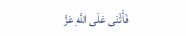فَأَثْنَى عَلَى اللَّهِ عَزَّ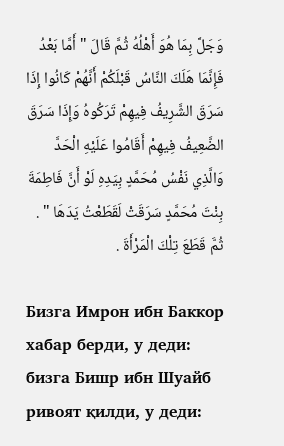وَجَلَّ بِمَا هُوَ أَهْلُهُ ثُمَّ قَالَ " أَمَّا بَعْدُ فَإِنَّمَا هَلَكَ النَّاسُ قَبْلَكُمْ أَنَّهُمْ كَانُوا إِذَا سَرَقَ الشَّرِيفُ فِيهِمْ تَرَكُوهُ وَإِذَا سَرَقَ الضَّعِيفُ فِيهِمْ أَقَامُوا عَلَيْهِ الْحَدَّ وَالَّذِي نَفْسُ مُحَمَّدٍ بِيَدِهِ لَوْ أَنَّ فَاطِمَةَ بِنْتَ مُحَمَّدٍ سَرَقَتْ لَقَطَعْتُ يَدَهَا " . ثُمَّ قَطَعَ تِلْكَ الْمَرْأَةَ .

Бизга Имрон ибн Баккор хабар берди, у деди: бизга Бишр ибн Шуайб ривоят қилди, у деди: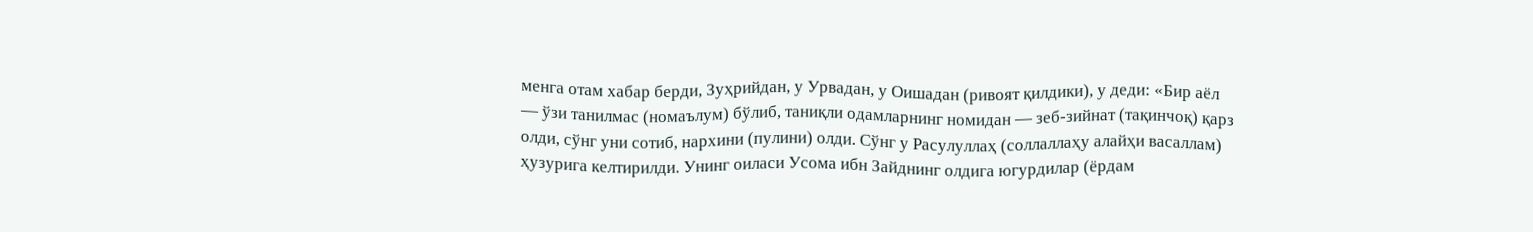менга отам хабар берди, Зуҳрийдан, у Урвадан, у Оишадан (ривоят қилдики), у деди: «Бир аёл — ўзи танилмас (номаълум) бўлиб, таниқли одамларнинг номидан — зеб-зийнат (тақинчоқ) қарз олди, сўнг уни сотиб, нархини (пулини) олди. Сўнг у Расулуллаҳ (соллаллаҳу алайҳи васаллам) ҳузурига келтирилди. Унинг оиласи Усома ибн Зайднинг олдига югурдилар (ёрдам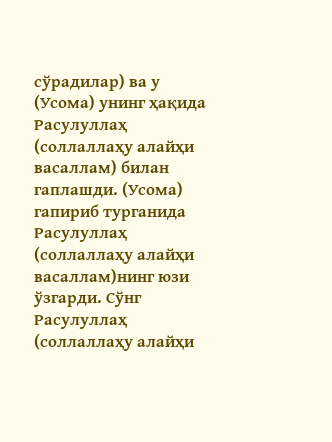сўрадилар) ва у (Усома) унинг ҳақида Расулуллаҳ (соллаллаҳу алайҳи васаллам) билан гаплашди. (Усома) гапириб турганида Расулуллаҳ (соллаллаҳу алайҳи васаллам)нинг юзи ўзгарди. Сўнг Расулуллаҳ (соллаллаҳу алайҳи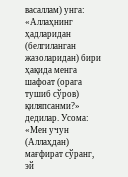васаллам) унга: «Аллаҳнинг ҳадларидан (белгиланган жазоларидан) бири ҳақида менга шафоат (орага тушиб сўров) қиляпсанми?» дедилар. Усома: «Мен учун (Аллаҳдан) мағфират сўранг, эй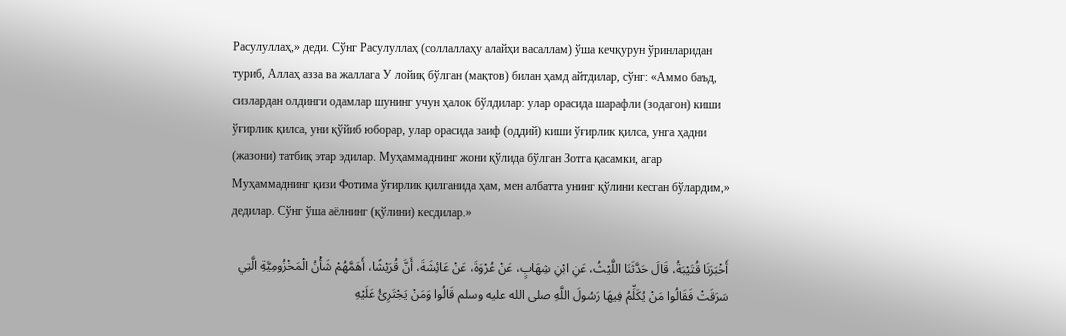Расулуллаҳ,» деди. Сўнг Расулуллаҳ (соллаллаҳу алайҳи васаллам) ўша кечқурун ўринларидан туриб, Аллаҳ азза ва жаллага У лойиқ бўлган (мақтов) билан ҳамд айтдилар, сўнг: «Аммо баъд, сизлардан олдинги одамлар шунинг учун ҳалок бўлдилар: улар орасида шарафли (зодагон) киши ўғирлик қилса, уни қўйиб юборар, улар орасида заиф (оддий) киши ўғирлик қилса, унга ҳадни (жазони) татбиқ этар эдилар. Муҳаммаднинг жони қўлида бўлган Зотга қасамки, агар Муҳаммаднинг қизи Фотима ўғирлик қилганида ҳам, мен албатта унинг қўлини кесган бўлардим,» дедилар. Сўнг ўша аёлнинг (қўлини) кесдилар.»

أَخْبَرَنَا قُتَيْبَةُ، قَالَ حَدَّثَنَا اللَّيْثُ، عَنِ ابْنِ شِهَابٍ، عَنْ عُرْوَةَ، عَنْ عَائِشَةَ، أَنَّ قُرَيْشًا، أَهَمَّهُمْ شَأْنُ الْمَخْزُومِيَّةِ الَّتِي سَرَقَتْ فَقَالُوا مَنْ يُكَلِّمُ فِيهَا رَسُولَ اللَّهِ صلى الله عليه وسلم قَالُوا وَمَنْ يَجْتَرِئُ عَلَيْهِ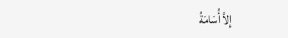إِلاَّ أُسَامَةُ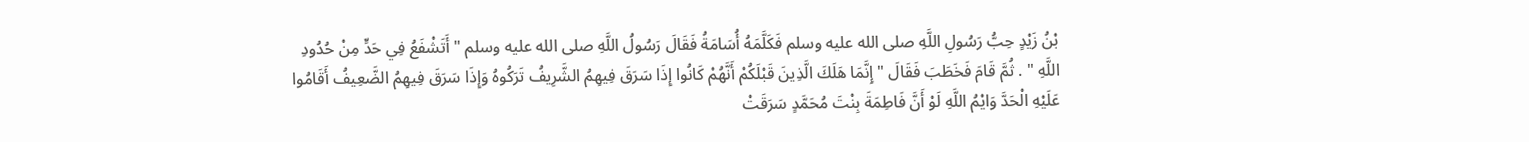بْنُ زَيْدٍ حِبُّ رَسُولِ اللَّهِ صلى الله عليه وسلم فَكَلَّمَهُ أُسَامَةُ فَقَالَ رَسُولُ اللَّهِ صلى الله عليه وسلم " أَتَشْفَعُ فِي حَدٍّ مِنْ حُدُودِ اللَّهِ " . ثُمَّ قَامَ فَخَطَبَ فَقَالَ " إِنَّمَا هَلَكَ الَّذِينَ قَبْلَكُمْ أَنَّهُمْ كَانُوا إِذَا سَرَقَ فِيهِمُ الشَّرِيفُ تَرَكُوهُ وَإِذَا سَرَقَ فِيهِمُ الضَّعِيفُ أَقَامُوا عَلَيْهِ الْحَدَّ وَايْمُ اللَّهِ لَوْ أَنَّ فَاطِمَةَ بِنْتَ مُحَمَّدٍ سَرَقَتْ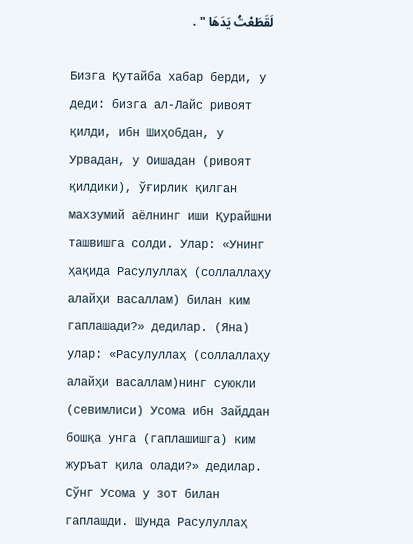لَقَطَعْتُ يَدَهَا " .

Бизга Қутайба хабар берди, у деди: бизга ал-Лайс ривоят қилди, ибн Шиҳобдан, у Урвадан, у Оишадан (ривоят қилдики), ўғирлик қилган махзумий аёлнинг иши Қурайшни ташвишга солди. Улар: «Унинг ҳақида Расулуллаҳ (соллаллаҳу алайҳи васаллам) билан ким гаплашади?» дедилар. (Яна) улар: «Расулуллаҳ (соллаллаҳу алайҳи васаллам)нинг суюкли (севимлиси) Усома ибн Зайддан бошқа унга (гаплашишга) ким журъат қила олади?» дедилар. Сўнг Усома у зот билан гаплашди. Шунда Расулуллаҳ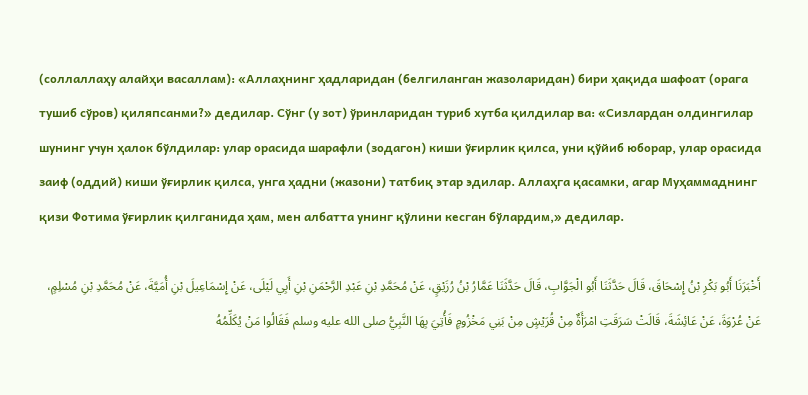(соллаллаҳу алайҳи васаллам): «Аллаҳнинг ҳадларидан (белгиланган жазоларидан) бири ҳақида шафоат (орага тушиб сўров) қиляпсанми?» дедилар. Сўнг (у зот) ўринларидан туриб хутба қилдилар ва: «Сизлардан олдингилар шунинг учун ҳалок бўлдилар: улар орасида шарафли (зодагон) киши ўғирлик қилса, уни қўйиб юборар, улар орасида заиф (оддий) киши ўғирлик қилса, унга ҳадни (жазони) татбиқ этар эдилар. Аллаҳга қасамки, агар Муҳаммаднинг қизи Фотима ўғирлик қилганида ҳам, мен албатта унинг қўлини кесган бўлардим,» дедилар.

أَخْبَرَنَا أَبُو بَكْرِ بْنُ إِسْحَاقَ، قَالَ حَدَّثَنَا أَبُو الْجَوَّابِ، قَالَ حَدَّثَنَا عَمَّارُ بْنُ رُزَيْقٍ، عَنْ مُحَمَّدِ بْنِ عَبْدِ الرَّحْمَنِ بْنِ أَبِي لَيْلَى، عَنْ إِسْمَاعِيلَ بْنِ أُمَيَّةَ، عَنْ مُحَمَّدِ بْنِ مُسْلِمٍ، عَنْ عُرْوَةَ، عَنْ عَائِشَةَ، قَالَتْ سَرَقَتِ امْرَأَةٌ مِنْ قُرَيْشٍ مِنْ بَنِي مَخْزُومٍ فَأُتِيَ بِهَا النَّبِيُّ صلى الله عليه وسلم فَقَالُوا مَنْ يُكَلِّمُهُ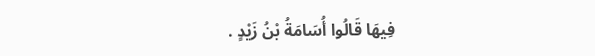فِيهَا قَالُوا أُسَامَةُ بْنُ زَيْدٍ .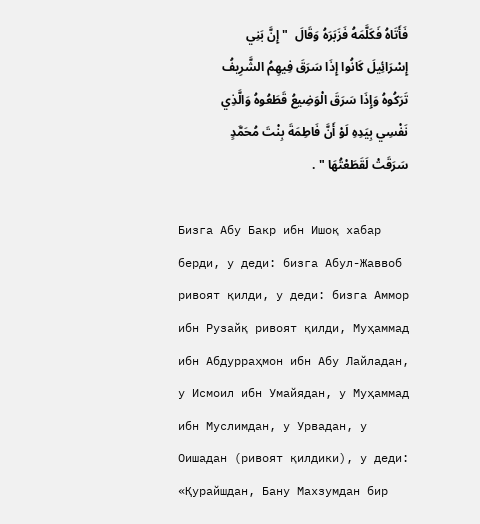فَأَتَاهُ فَكَلَّمَهُ فَزَبَرَهُ وَقَالَ  " إِنَّ بَنِي إِسْرَائِيلَ كَانُوا إِذَا سَرَقَ فِيهِمُ الشَّرِيفُ تَرَكُوهُ وَإِذَا سَرَقَ الْوَضِيعُ قَطَعُوهُ وَالَّذِي نَفْسِي بِيَدِهِ لَوْ أَنَّ فَاطِمَةَ بِنْتَ مُحَمَّدٍ سَرَقَتْ لَقَطَعْتُهَا " .

Бизга Абу Бакр ибн Ишоқ хабар берди, у деди: бизга Абул-Жаввоб ривоят қилди, у деди: бизга Аммор ибн Рузайқ ривоят қилди, Муҳаммад ибн Абдурраҳмон ибн Абу Лайладан, у Исмоил ибн Умайядан, у Муҳаммад ибн Муслимдан, у Урвадан, у Оишадан (ривоят қилдики), у деди: «Қурайшдан, Бану Махзумдан бир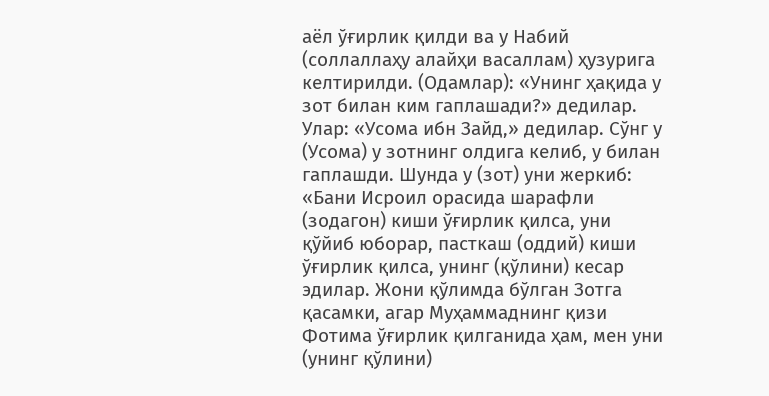аёл ўғирлик қилди ва у Набий (соллаллаҳу алайҳи васаллам) ҳузурига келтирилди. (Одамлар): «Унинг ҳақида у зот билан ким гаплашади?» дедилар. Улар: «Усома ибн Зайд,» дедилар. Сўнг у (Усома) у зотнинг олдига келиб, у билан гаплашди. Шунда у (зот) уни жеркиб: «Бани Исроил орасида шарафли (зодагон) киши ўғирлик қилса, уни қўйиб юборар, пасткаш (оддий) киши ўғирлик қилса, унинг (қўлини) кесар эдилар. Жони қўлимда бўлган Зотга қасамки, агар Муҳаммаднинг қизи Фотима ўғирлик қилганида ҳам, мен уни (унинг қўлини)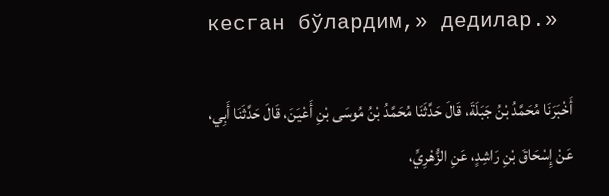кесган бўлардим,» дедилар.»

أَخْبَرَنَا مُحَمَّدُ بْنُ جَبَلَةَ، قَالَ حَدَّثَنَا مُحَمَّدُ بْنُ مُوسَى بْنِ أَعْيَنَ، قَالَ حَدَّثَنَا أَبِي، عَنْ إِسْحَاقَ بْنِ رَاشِدٍ، عَنِ الزُّهْرِيِّ،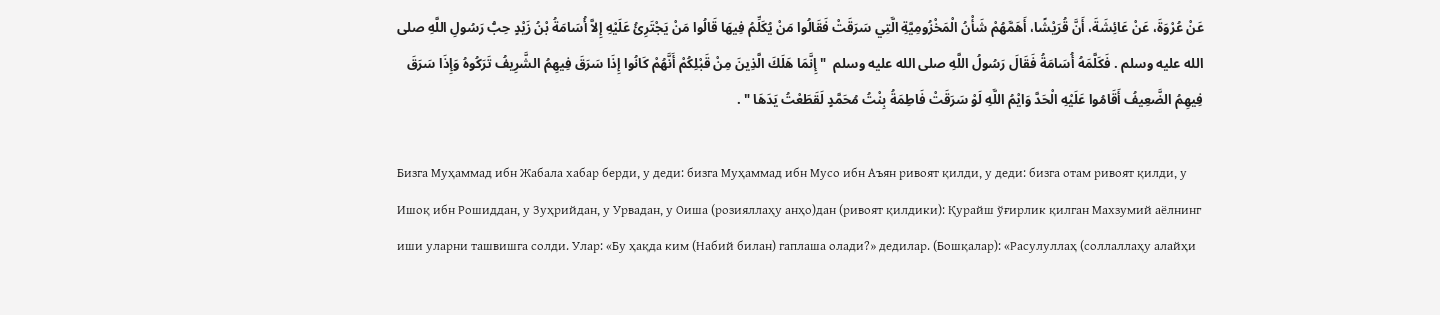عَنْ عُرْوَةَ، عَنْ عَائِشَةَ، أَنَّ قُرَيْشًا، أَهَمَّهُمْ شَأْنُ الْمَخْزُومِيَّةِ الَّتِي سَرَقَتْ فَقَالُوا مَنْ يُكَلِّمُ فِيهَا قَالُوا مَنْ يَجْتَرِئُ عَلَيْهِ إِلاَّ أُسَامَةُ بْنُ زَيْدٍ حِبُّ رَسُولِ اللَّهِ صلى الله عليه وسلم . فَكَلَّمَهُ أُسَامَةُ فَقَالَ رَسُولُ اللَّهِ صلى الله عليه وسلم  " إِنَّمَا هَلَكَ الَّذِينَ مِنْ قَبْلِكُمْ أَنَّهُمْ كَانُوا إِذَا سَرَقَ فِيهِمُ الشَّرِيفُ تَرَكُوهُ وَإِذَا سَرَقَ فِيهِمُ الضَّعِيفُ أَقَامُوا عَلَيْهِ الْحَدَّ وَايْمُ اللَّهِ لَوْ سَرَقَتْ فَاطِمَةُ بِنْتُ مُحَمَّدٍ لَقَطَعْتُ يَدَهَا " .

Бизга Муҳаммад ибн Жабала хабар берди, у деди: бизга Муҳаммад ибн Мусо ибн Аъян ривоят қилди, у деди: бизга отам ривоят қилди, у Ишоқ ибн Рошиддан, у Зуҳрийдан, у Урвадан, у Оиша (розияллаҳу анҳо)дан (ривоят қилдики): Қурайш ўғирлик қилган Махзумий аёлнинг иши уларни ташвишга солди. Улар: «Бу ҳақда ким (Набий билан) гаплаша олади?» дедилар. (Бошқалар): «Расулуллаҳ (соллаллаҳу алайҳи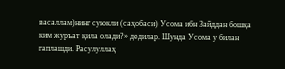васаллам)нинг суюкли (саҳобаси) Усома ибн Зайддан бошқа ким журъат қила олади?» дедилар. Шунда Усома у билан гаплашди. Расулуллаҳ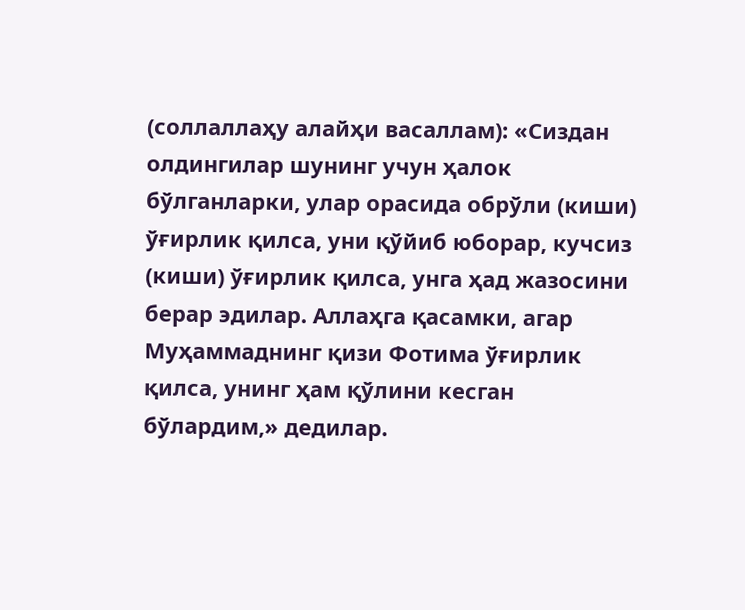(соллаллаҳу алайҳи васаллам): «Сиздан олдингилар шунинг учун ҳалок бўлганларки, улар орасида обрўли (киши) ўғирлик қилса, уни қўйиб юборар, кучсиз (киши) ўғирлик қилса, унга ҳад жазосини берар эдилар. Аллаҳга қасамки, агар Муҳаммаднинг қизи Фотима ўғирлик қилса, унинг ҳам қўлини кесган бўлардим,» дедилар.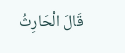قَالَ الْحَارِثُ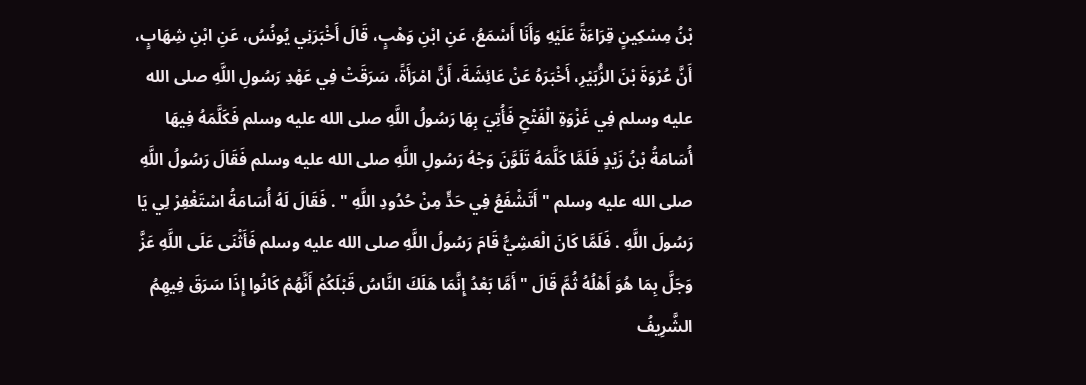بْنُ مِسْكِينٍ قِرَاءَةً عَلَيْهِ وَأَنَا أَسْمَعُ، عَنِ ابْنِ وَهْبٍ، قَالَ أَخْبَرَنِي يُونُسُ، عَنِ ابْنِ شِهَابٍ، أَنَّ عُرْوَةَ بْنَ الزُّبَيْرِ، أَخْبَرَهُ عَنْ عَائِشَةَ، أَنَّ امْرَأَةً، سَرَقَتْ فِي عَهْدِ رَسُولِ اللَّهِ صلى الله عليه وسلم فِي غَزْوَةِ الْفَتْحِ فَأُتِيَ بِهَا رَسُولُ اللَّهِ صلى الله عليه وسلم فَكَلَّمَهُ فِيهَا أُسَامَةُ بْنُ زَيْدٍ فَلَمَّا كَلَّمَهُ تَلَوَّنَ وَجْهُ رَسُولِ اللَّهِ صلى الله عليه وسلم فَقَالَ رَسُولُ اللَّهِ صلى الله عليه وسلم " أَتَشْفَعُ فِي حَدٍّ مِنْ حُدُودِ اللَّهِ " . فَقَالَ لَهُ أُسَامَةُ اسْتَغْفِرْ لِي يَا رَسُولَ اللَّهِ . فَلَمَّا كَانَ الْعَشِيُّ قَامَ رَسُولُ اللَّهِ صلى الله عليه وسلم فَأَثْنَى عَلَى اللَّهِ عَزَّ وَجَلَّ بِمَا هُوَ أَهْلُهُ ثُمَّ قَالَ " أَمَّا بَعْدُ إِنَّمَا هَلَكَ النَّاسُ قَبْلَكُمْ أَنَّهُمْ كَانُوا إِذَا سَرَقَ فِيهِمُ الشَّرِيفُ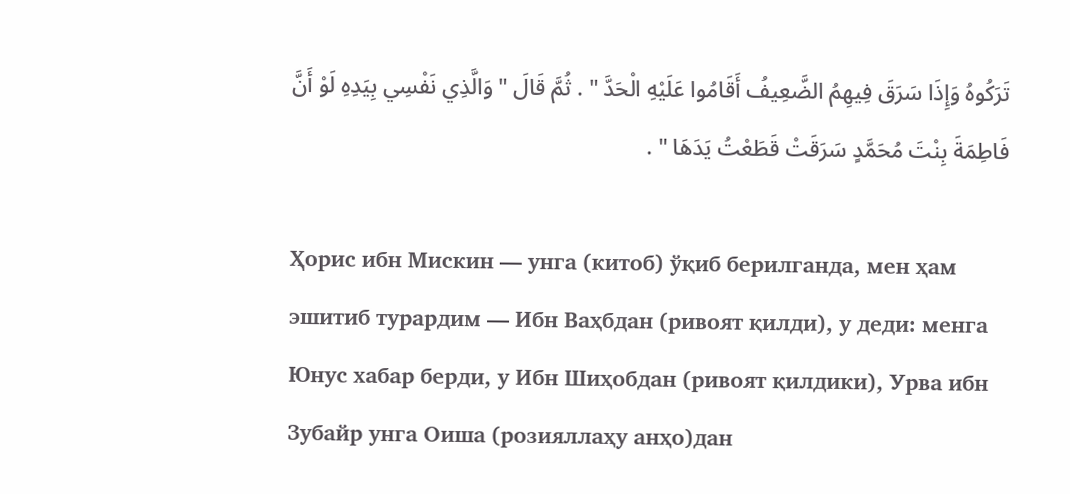تَرَكُوهُ وَإِذَا سَرَقَ فِيهِمُ الضَّعِيفُ أَقَامُوا عَلَيْهِ الْحَدَّ " . ثُمَّ قَالَ " وَالَّذِي نَفْسِي بِيَدِهِ لَوْ أَنَّ فَاطِمَةَ بِنْتَ مُحَمَّدٍ سَرَقَتْ قَطَعْتُ يَدَهَا " .

Ҳорис ибн Мискин — унга (китоб) ўқиб берилганда, мен ҳам эшитиб турардим — Ибн Ваҳбдан (ривоят қилди), у деди: менга Юнус хабар берди, у Ибн Шиҳобдан (ривоят қилдики), Урва ибн Зубайр унга Оиша (розияллаҳу анҳо)дан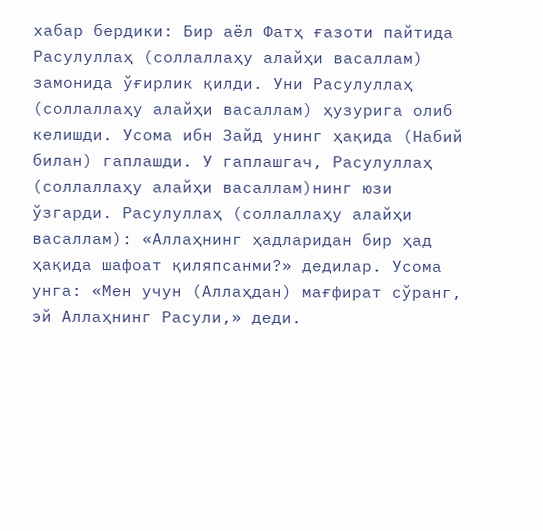хабар бердики: Бир аёл Фатҳ ғазоти пайтида Расулуллаҳ (соллаллаҳу алайҳи васаллам) замонида ўғирлик қилди. Уни Расулуллаҳ (соллаллаҳу алайҳи васаллам) ҳузурига олиб келишди. Усома ибн Зайд унинг ҳақида (Набий билан) гаплашди. У гаплашгач, Расулуллаҳ (соллаллаҳу алайҳи васаллам)нинг юзи ўзгарди. Расулуллаҳ (соллаллаҳу алайҳи васаллам): «Аллаҳнинг ҳадларидан бир ҳад ҳақида шафоат қиляпсанми?» дедилар. Усома унга: «Мен учун (Аллаҳдан) мағфират сўранг, эй Аллаҳнинг Расули,» деди.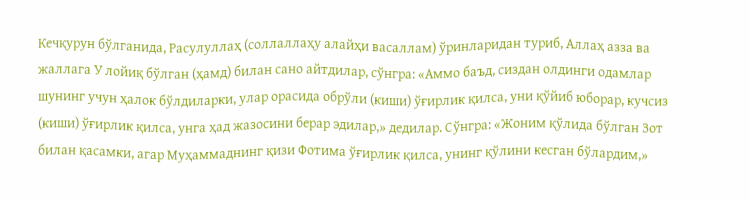Кечқурун бўлганида, Расулуллаҳ (соллаллаҳу алайҳи васаллам) ўринларидан туриб, Аллаҳ азза ва жаллага У лойиқ бўлган (ҳамд) билан сано айтдилар, сўнгра: «Аммо баъд, сиздан олдинги одамлар шунинг учун ҳалок бўлдиларки, улар орасида обрўли (киши) ўғирлик қилса, уни қўйиб юборар, кучсиз (киши) ўғирлик қилса, унга ҳад жазосини берар эдилар,» дедилар. Сўнгра: «Жоним қўлида бўлган Зот билан қасамки, агар Муҳаммаднинг қизи Фотима ўғирлик қилса, унинг қўлини кесган бўлардим,»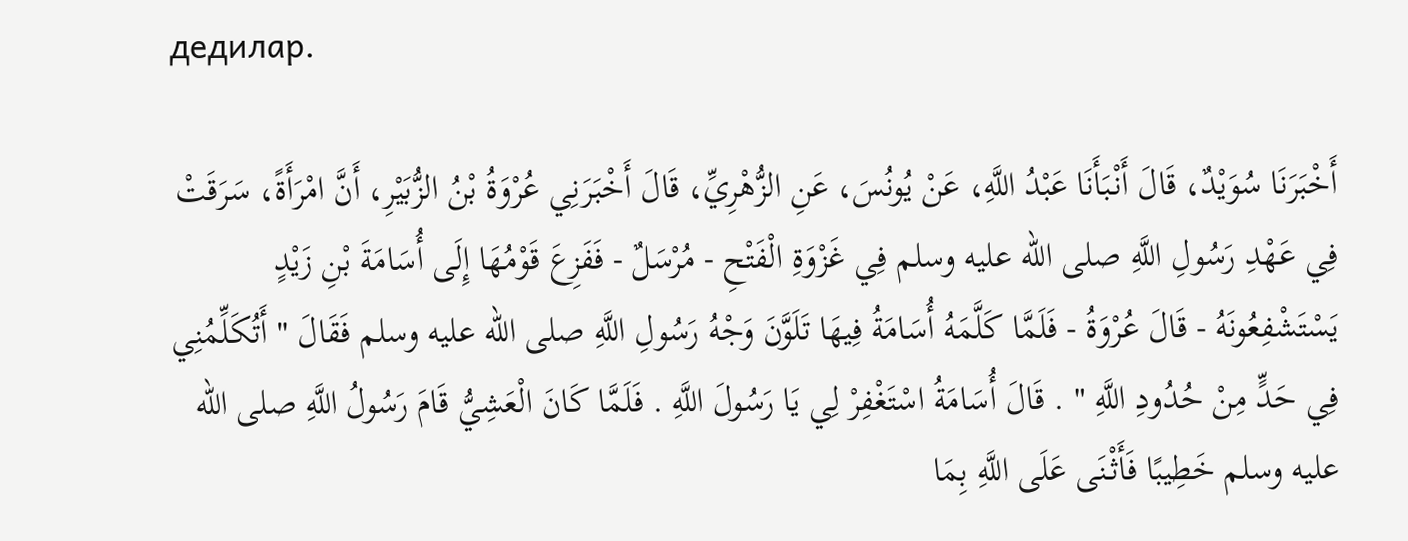дедилар.

أَخْبَرَنَا سُوَيْدٌ، قَالَ أَنْبَأَنَا عَبْدُ اللَّهِ، عَنْ يُونُسَ، عَنِ الزُّهْرِيِّ، قَالَ أَخْبَرَنِي عُرْوَةُ بْنُ الزُّبَيْرِ، أَنَّ امْرَأَةً، سَرَقَتْ فِي عَهْدِ رَسُولِ اللَّهِ صلى الله عليه وسلم فِي غَزْوَةِ الْفَتْحِ - مُرْسَلٌ - فَفَزِعَ قَوْمُهَا إِلَى أُسَامَةَ بْنِ زَيْدٍ يَسْتَشْفِعُونَهُ - قَالَ عُرْوَةُ - فَلَمَّا كَلَّمَهُ أُسَامَةُ فِيهَا تَلَوَّنَ وَجْهُ رَسُولِ اللَّهِ صلى الله عليه وسلم فَقَالَ " أَتُكَلِّمُنِي فِي حَدٍّ مِنْ حُدُودِ اللَّهِ " . قَالَ أُسَامَةُ اسْتَغْفِرْ لِي يَا رَسُولَ اللَّهِ . فَلَمَّا كَانَ الْعَشِيُّ قَامَ رَسُولُ اللَّهِ صلى الله عليه وسلم خَطِيبًا فَأَثْنَى عَلَى اللَّهِ بِمَا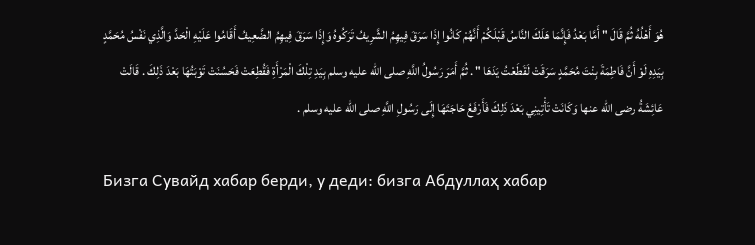هُوَ أَهْلُهُ ثُمَّ قَالَ " أَمَّا بَعْدُ فَإِنَّمَا هَلَكَ النَّاسُ قَبْلَكُمْ أَنَّهُمْ كَانُوا إِذَا سَرَقَ فِيهِمُ الشَّرِيفُ تَرَكُوهُ وَإِذَا سَرَقَ فِيهِمُ الضَّعِيفُ أَقَامُوا عَلَيْهِ الْحَدَّ وَالَّذِي نَفْسُ مُحَمَّدٍ بِيَدِهِ لَوْ أَنَّ فَاطِمَةَ بِنْتَ مُحَمَّدٍ سَرَقَتْ لَقَطَعْتُ يَدَهَا " . ثُمَّ أَمَرَ رَسُولُ اللَّهِ صلى الله عليه وسلم بِيَدِ تِلْكَ الْمَرْأَةِ فَقُطِعَتْ فَحَسُنَتْ تَوْبَتُهَا بَعْدَ ذَلِكَ . قَالَتْ عَائِشَةُ رضى الله عنها وَكَانَتْ تَأْتِينِي بَعْدَ ذَلِكَ فَأَرْفَعُ حَاجَتَهَا إِلَى رَسُولِ اللَّهِ صلى الله عليه وسلم .

Бизга Сувайд хабар берди, у деди: бизга Абдуллаҳ хабар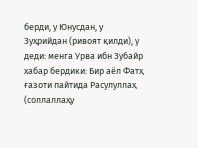берди, у Юнусдан, у Зуҳрийдан (ривоят қилди), у деди: менга Урва ибн Зубайр хабар бердики: Бир аёл Фатҳ ғазоти пайтида Расулуллаҳ (соллаллаҳу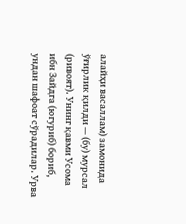алайҳи васаллам) замонида ўғирлик қилди — (бу) мурсал (ривоят). Унинг қавми Усома ибн Зайдга (югуриб) бориб, ундан шафоат сўрадилар. Урва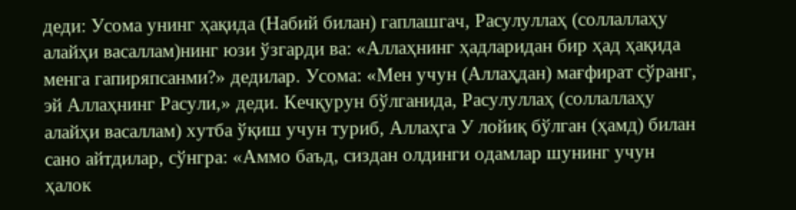деди: Усома унинг ҳақида (Набий билан) гаплашгач, Расулуллаҳ (соллаллаҳу алайҳи васаллам)нинг юзи ўзгарди ва: «Аллаҳнинг ҳадларидан бир ҳад ҳақида менга гапиряпсанми?» дедилар. Усома: «Мен учун (Аллаҳдан) мағфират сўранг, эй Аллаҳнинг Расули,» деди. Кечқурун бўлганида, Расулуллаҳ (соллаллаҳу алайҳи васаллам) хутба ўқиш учун туриб, Аллаҳга У лойиқ бўлган (ҳамд) билан сано айтдилар, сўнгра: «Аммо баъд, сиздан олдинги одамлар шунинг учун ҳалок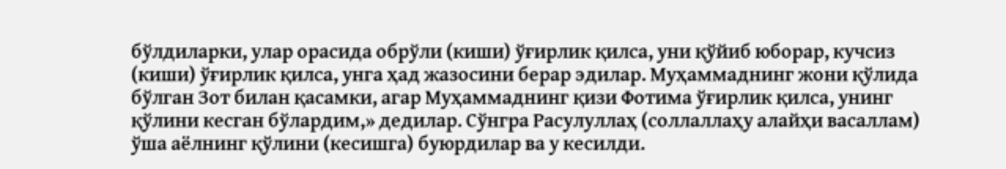бўлдиларки, улар орасида обрўли (киши) ўғирлик қилса, уни қўйиб юборар, кучсиз (киши) ўғирлик қилса, унга ҳад жазосини берар эдилар. Муҳаммаднинг жони қўлида бўлган Зот билан қасамки, агар Муҳаммаднинг қизи Фотима ўғирлик қилса, унинг қўлини кесган бўлардим,» дедилар. Сўнгра Расулуллаҳ (соллаллаҳу алайҳи васаллам) ўша аёлнинг қўлини (кесишга) буюрдилар ва у кесилди.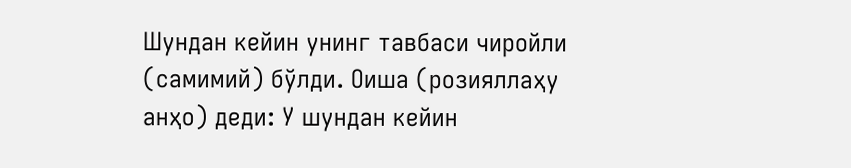Шундан кейин унинг тавбаси чиройли (самимий) бўлди. Оиша (розияллаҳу анҳо) деди: У шундан кейин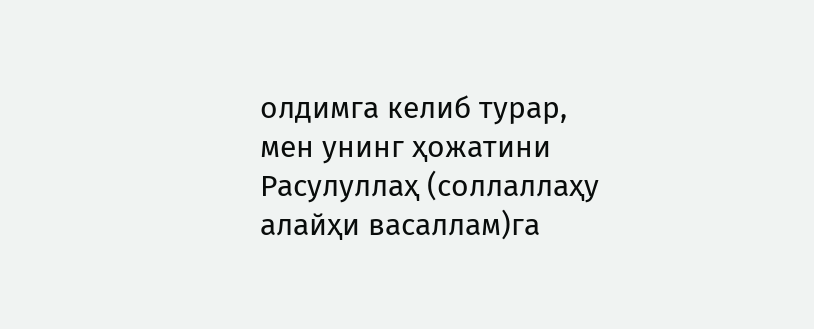олдимга келиб турар, мен унинг ҳожатини Расулуллаҳ (соллаллаҳу алайҳи васаллам)га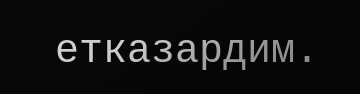етказардим.